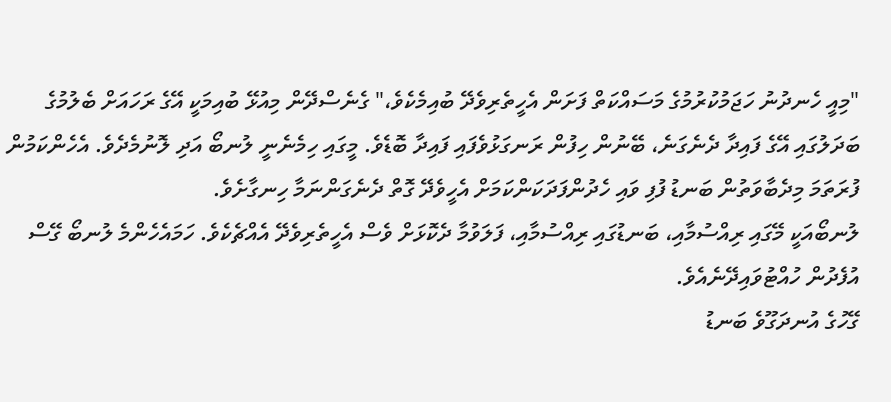"މިއީ ހެނދުނު ހަޖަމުކުރުމުގެ މަސައްކަތް ފަށަން އެހީތެރިވެދޭ ބުއިމެކެވެ،" ގެނެސްދޭން މިއުޅޭ ބުއިމަކީ އޭގެ ރަހައަށް ބެލުމުގެ ބަދަލުގައި އޭގެ ފައިދާ ދެނެގަނެ، ބޭނުން ހިފުން ރަނގަޅުވެފައި ފައިދާ ބޮޑެވެ. މީގައި ހިމެނެނީ ލުނބޯ އަދި ލޮނުމެދެވެ. އެހެންކަމުން ފުރަތަމަ މިދެބާވަތުން ބަނޑު ފުފި ވައި ހެދުންފަދަކަންކަމަށް އެހީވެދޭ ގޮތް ދެނެގަންނަމާ ހިނގާށެވެ.
ލުނބޯއަކީ މޭގައި ރިއްސުމާއި، ބަނޑުގައި ރިއްސުމާއި، ފަލަވުމާ ދެކޮޅަށް ވެސް އެހީތެރިވެދޭ އެއްޗެކެވެ. ހަމައެހެންމެ ލުނބޯ ގޭސް އުފެދުން ހުއްޓުވައިދޭނެއެވެ.
ގޭހުގެ އުނދަގޫވެ ބަނޑު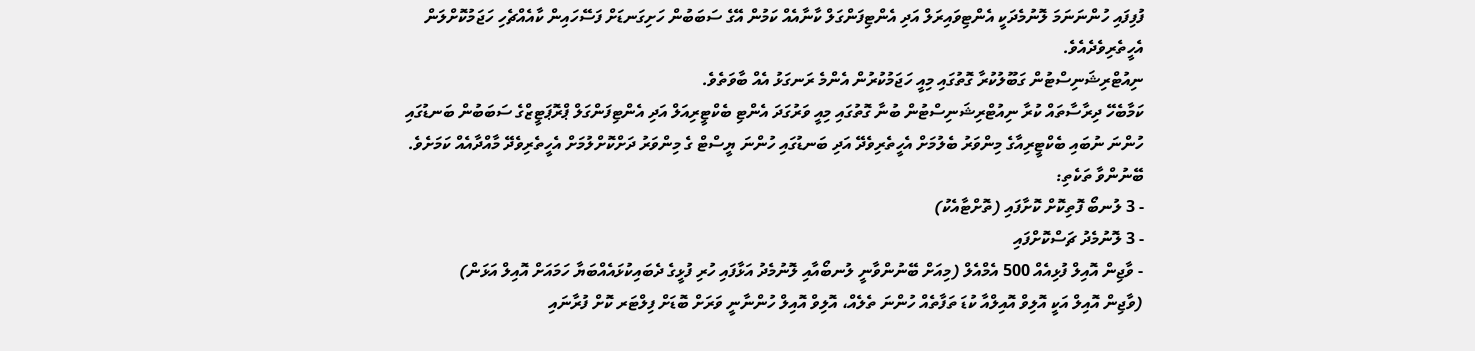ފުފިފައި ހުންނަނަމަ ލޮނުމެދަކީ އެންޓިވައިރަލް އަދި އެންޓިފަންގަލް ކާނާއެއް ކަމުން އޭގެ ސަބަބުން ހަށިގަނޑަށް ފަސޭހައިން ކާއެއްޗެހި ހަޖަމުކޮށްލަން އެހީތެރިވެދެއެވެ.
ނިއުޓްރިޝަނިސްޓުން ގަބޫލުކުރާ ގޮތުގައި މިއީ ހަޖަމުކުރުން އެންމެ ރަނގަޅު އެއް ބާވަތެވެ.
ކަމާބެހޭ ދިރާސާތައް ކުރާ ނިއުޓްރިޝަނިސްޓުން ބުނާ ގޮތުގައި މިއީ ވަރުގަދަ އެންޓި ބެކްޓީރިއަލް އަދި އެންޓިފަންގަލް ޕްރޮޕަޓީޒްގެ ސަބަބުން ބަނޑުގައި ހުންނަ ނުބައި ބެކްޓީރިއާގެ މިންވަރު ބެލުމަށް އެހީތެރިވެދޭ އަދި ބަނޑުގައި ހުންނަ ޔީސްޓް ގެ މިންވަރު ދަށްކޮށްލުމަށް އެހީތެރިވެދޭ މާއްދާއެއް ކަމަށެވެ.
ބޭނުންވާ ތަކެތި:
- 3 ލުނބޯ ފޮތިކޮށް ކޮށާފައި (ތޮށްޓާއެކު)
- 3 ލޮނުމެދު ޗަސްކޮށްފައި
- ވާޖިން އޮއިލް ފުޅިއެއް 500 އެމްއެލް (މިއަށް ބޭނުންވާނީ ލުނބޯއާއި ލޮނުމެދު އަޅާފައި ހުރި ފުޅީގެ ދެބައިކުޅައެއްބަޔާ ހަމައަށް އޮއިލް އަޅަން)
(ވާޖިން އޮއިލް އަކީ އޮލިވް އޮއިލްއާ ކުޑަ ތަފާތެއް ހުންނަ ތެލެއް، އޮލިވް އޮއިލް ހުންނާނީ ވަރަށް ބޮޑަށް ފިލްޓަރ ކޮށް ފުރާނައި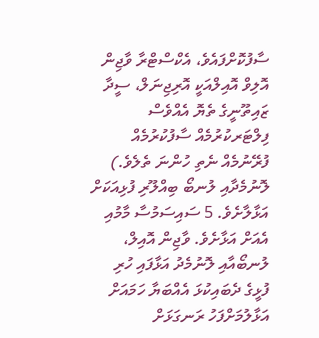ސާފުކޮށްފައެވެ، އެކްސްޓްރާ ވާޖިން އޮލިވް އޮއިލްއަކީ އޮރިޖިނަލް، ސީދާ ޒައިތޫނީގެ ތެޔޮ އެއްވެސް ފިލްޓަރކުރުމެއް ސާފުކުރުމެއް ފުރޭނުމެއް ނެތި ހުންނަ ތެލެވެ.)
ލޮނުމެދާއި ލުނބޯ ބިއްލޫރި ފުޅިއަކަށް އަޅާލާށެވެ. 5 ސައިސަމުސާ މާމުއި އެއަށް އަޅާށެވެ. ވާޖިން އޮއިލް، ލުނބޯއާއި ލޮނުމެދު އަޅާފައި ހުރި ފުޅީގެ ދެބައިކުޅަ އެއްބަޔާ ހަމައަށް އަޅާލުމަށްފަހު ރަނގަޅަށް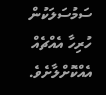ސަމުސަލަކުން ހުރިހާ އެއްޗެއް އެއްކޮށްލާށެވެ.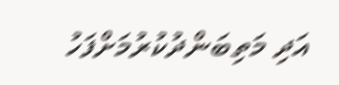އަދި މަތިބަންދުކުރުމަށްފަހު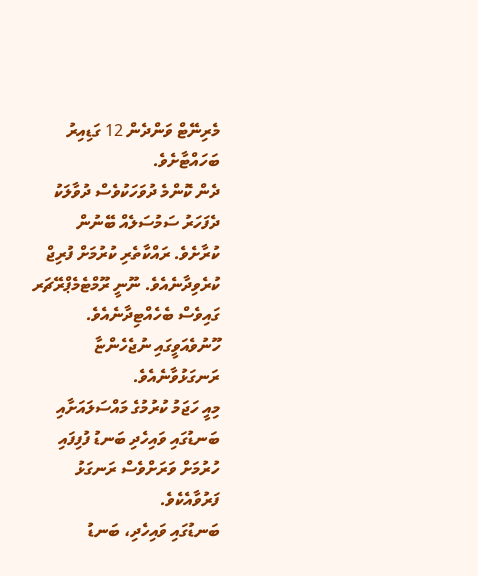މެރިނޭޓް ވަންދެން 12 ގަޑިއިރު ބަހައްޓާށެވެ.
ދެން ކޮންމެ ދުވަހަކުވެސް ދުވާލަކު ދެފަހަރު ސަމުސަލެއް ބޭނުން ކުރާށެވެ. ރައްކާތެރި ކުރުމަށް ފުރިޖް ކުރެވިދާނެއެވެ. ނޫނީ ރޫމްޓެމެޕްރޭޗަރ ގައިވެސް ބެހެއްޓިދާނެއެވެ. ހޫނުވެއަވީގައި ނުޖެހެންޏާ ރަނގަޅުވާނެއެވެ.
މިއީ ހަޖަމު ކުރުމުގެ މައްސަލައަށާއި ބަނޑުގައި ވައިހެދި ބަނޑު ފުފިފައި ހުރުމަށް ވަރަށްވެސް ރަނގަޅު ފަރުވާއެކެވެ.
ބަނޑުގައި ވައިހެދި، ބަނޑު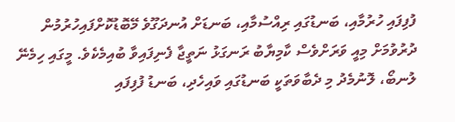ފުފިފައި ހުރުމާއި، ބަނޑުގައި ރިއްސުމާއި، ބަނޑަށް އުނދަގޫވެ މޭބޮޑުކޮށްފައިހުރުމުން ދުރުވުމަށް މިއީ ވަރަށްވެސް ކާމިޔާބު ރަނގަޅު ނަތީޖާ ފެނިފައިވާ ބުއިމެކެވެ. މީގައި ހިމެނޭ ލުނބޯ، ލޮނުމެދު މި ދެބާވަތަކީ ބަނޑުގައި ވައިހެދި، ބަނޑު ފުފިފައި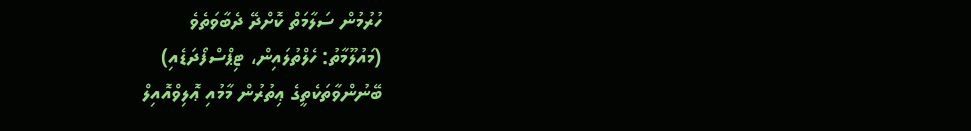ހުރުމުން ސަލާމަތް ކޮށްދޭ ދެބާވަތެވެ
(މައުލޫމާތު: ހެލްތުލައިން، ޓިޕްސްފޯދަޑެއި)
ބޭނުންވާތަކެތީގެ ޢިތުރުން މާމުއި ޢޮލިވްއޮއިލް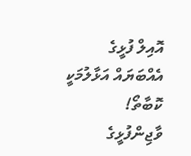އޮއިލް ފުޅީގެ އެއްބަޔައް އަޅާލުމަކީ ކޮބާތޯ!
ވާޖިންފުޅީގެ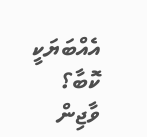އެއްބަޔަކީ ކޮބާ؟
ވާޖިން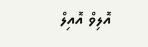އޮލިވް އޮއިލް